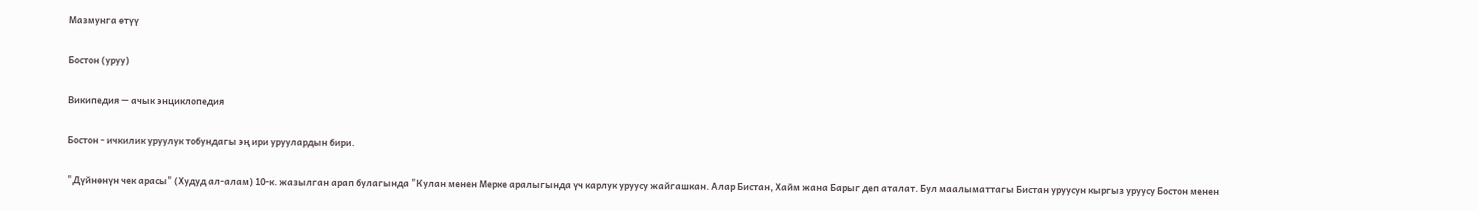Мазмунга өтүү

Бостон (уруу)

Википедия — ачык энциклопедия

Бостон - ичкилик уруулук тобундагы эң ири уруулардын бири.

"Дүйнөнүн чек арасы" (Худуд ал-алам) 10-к. жазылган арап булагында "Кулан менен Мерке аралыгында үч карлук уруусу жайгашкан. Алар Бистан, Хайм жана Барыг деп аталат. Бул маалыматтагы Бистан уруусун кыргыз уруусу Бостон менен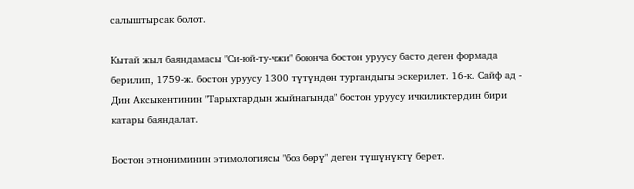салыштырсак болот.

Кытай жыл баяндамасы "Си-юй-ту-чжи" боюнча бостон уруусу басто деген формада берилип, 1759-ж. бостон уруусу 1300 түтүндөн тургандыгы эскерилет. 16-к. Сайф ад - Дин Аксыкентинин "Тарыхтардын жыйнагында" бостон уруусу ичкиликтердин бири катары баяндалат.

Бостон этнониминин этимологиясы "боз бөрү" деген түшүнүктү берет.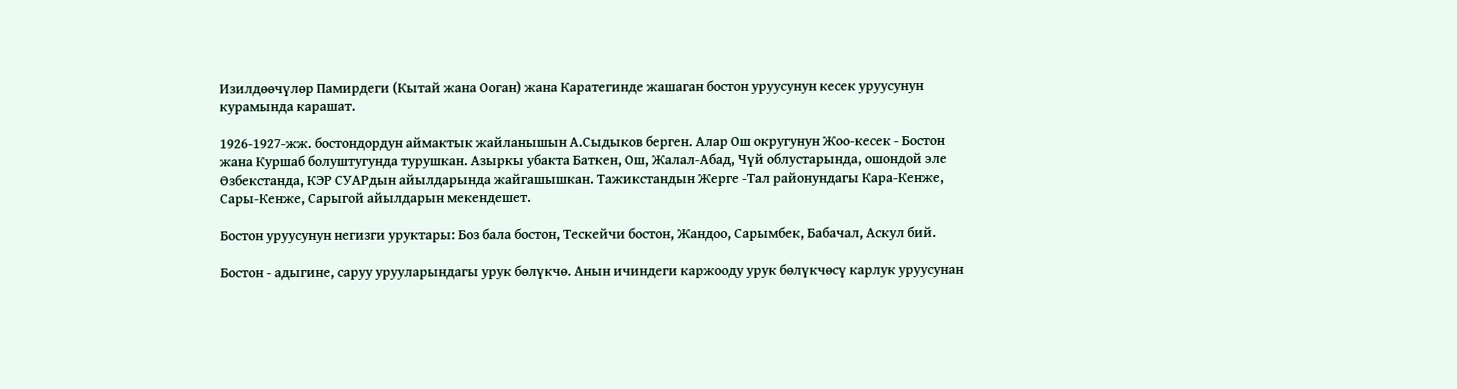Изилдөөчүлөр Памирдеги (Кытай жана Ооган) жана Каратегинде жашаган бостон уруусунун кесек уруусунун курамында карашат.

1926-1927-жж. бостондордун аймактык жайланышын А.Сыдыков берген. Алар Ош округунун Жоо-кесек - Бостон жана Куршаб болуштугунда турушкан. Азыркы убакта Баткен, Ош, Жалал-Абад, Чүй облустарында, ошондой эле Өзбекстанда, КЭР СУАРдын айылдарында жайгашышкан. Тажикстандын Жерге -Тал районундагы Кара-Кенже, Сары-Кенже, Сарыгой айылдарын мекендешет.

Бостон уруусунун негизги уруктары: Боз бала бостон, Тескейчи бостон, Жандоо, Сарымбек, Бабачал, Аскул бий.

Бостон - адыгине, саруу урууларындагы урук бөлүкчө. Анын ичиндеги каржооду урук бөлүкчөсү карлук уруусунан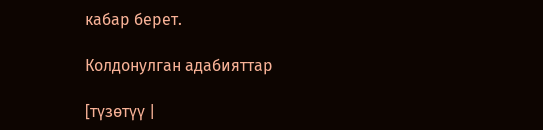кабар берет.

Колдонулган адабияттар

[түзөтүү |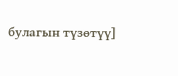булагын түзөтүү]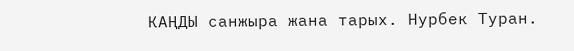КАҢДЫ санжыра жана тарых. Нурбек Туран.